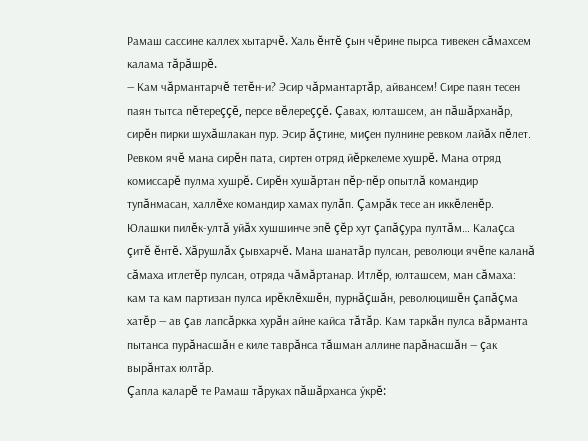Рамаш сассине каллех хытарчĕ. Халь ĕнтĕ çын чĕрине пырса тивекен сăмахсем калама тăрăшрĕ.
— Кам чăрмантарчĕ тетĕн-и? Эсир чăрмантартăр, айвансем! Сире паян тесен паян тытса пĕтереççĕ, персе вĕлереççĕ. Çавах, юлташсем, ан пăшăрханăр, сирĕн пирки шухăшлакан пур. Эсир ăçтине, миçен пулнине ревком лайăх пĕлет. Ревком ячĕ мана сирĕн пата, сиртен отряд йĕркелеме хушрĕ. Мана отряд комиссарĕ пулма хушрĕ. Сирĕн хушăртан пĕр-пĕр опытлă командир тупăнмасан, халлĕхе командир хамах пулăп. Çамрăк тесе ан иккĕленĕр. Юлашки пилĕк-ултă уйăх хушшинче эпĕ çĕр хут çапăçура пултăм… Калаçса çитĕ ĕнтĕ. Хăрушлăх çывхарчĕ. Мана шанатăр пулсан, революци ячĕпе каланă сăмаха итлетĕр пулсан, отряда чăмăртанар. Итлĕр, юлташсем, ман сăмаха: кам та кам партизан пулса ирĕклĕхшĕн, пурнăçшăн, революцишĕн çапăçма хатĕр — ав çав лапсăркка хурăн айне кайса тăтăр. Кам таркăн пулса вăрманта пытанса пурăнасшăн е киле таврăнса тăшман аллине парăнасшăн — çак вырăнтах юлтăр.
Çапла каларĕ те Рамаш тăруках пăшăрханса ӳкрĕ: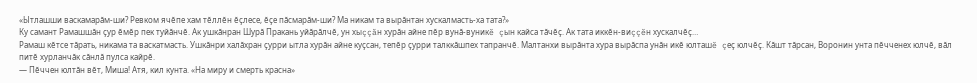«Ытлашши васкамарăм-ши? Ревком ячĕпе хам тĕллĕн ĕçлесе, ĕçе пăсмарăм-ши? Ма никам та вырăнтан хускалмасть-ха тата?»
Ку самант Рамашшăн çур ĕмĕр пек туйăнчĕ. Ак ушкăнран Шурă Пракань уйăрăлчĕ, ун хыççăн хурăн айне пĕр вунă-вуникĕ çын кайса тăчĕç. Ак тата иккĕн-виççĕн хускалчĕç…
Рамаш кĕтсе тăрать, никама та васкатмасть. Ушкăнри халăхран çурри ытла хурăн айне куçсан, тепĕр çурри талккăшпех тапранчĕ. Малтанхи вырăнта хура вырăспа унăн икĕ юлташĕ çеç юлчĕç. Кăшт тăрсан, Воронин унта пĕчченех юлчĕ, вăл питĕ хурланчăк сăнлă пулса кайрĕ.
— Пĕччен юлтăн вĕт, Миша! Атя, кил кунта. «На миру и смерть красна»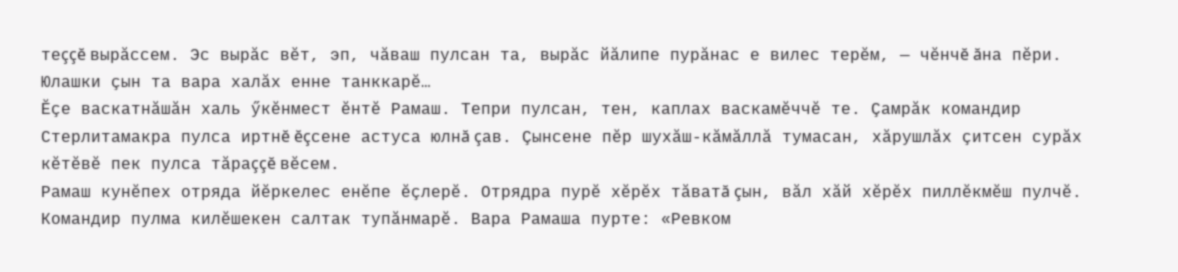теççĕ вырăссем. Эс вырăс вĕт, эп, чăваш пулсан та, вырăс йăлипе пурăнас е вилес терĕм, — чĕнчĕ ăна пĕри.
Юлашки çын та вара халăх енне танккарĕ…
Ĕçе васкатнăшăн халь ӳкĕнмест ĕнтĕ Рамаш. Тепри пулсан, тен, каплах васкамĕччĕ те. Çамрăк командир Стерлитамакра пулса иртнĕ ĕçсене астуса юлнă çав. Çынсене пĕр шухăш-кăмăллă тумасан, хăрушлăх çитсен сурăх кĕтĕвĕ пек пулса тăраççĕ вĕсем.
Рамаш кунĕпех отряда йĕркелес енĕпе ĕçлерĕ. Отрядра пурĕ хĕрĕх тăватă çын, вăл хăй хĕрĕх пиллĕкмĕш пулчĕ. Командир пулма килĕшекен салтак тупăнмарĕ. Вара Рамаша пурте: «Ревком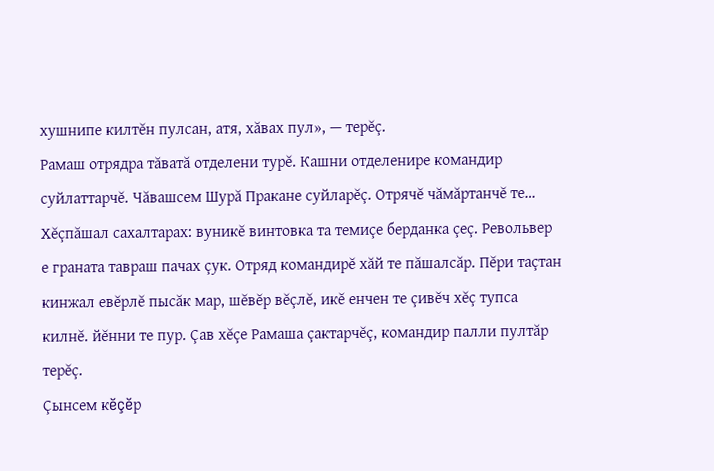хушнипе килтĕн пулсан, атя, хăвах пул», — терĕç.
Рамаш отрядра тăватă отделени турĕ. Кашни отделенире командир суйлаттарчĕ. Чăвашсем Шурă Пракане суйларĕç. Отрячĕ чăмăртанчĕ те… Хĕçпăшал сахалтарах: вуникĕ винтовка та темиçе берданка çеç. Револьвер е граната тавраш пачах çук. Отряд командирĕ хăй те пăшалсăр. Пĕри таçтан кинжал евĕрлĕ пысăк мар, шĕвĕр вĕçлĕ, икĕ енчен те çивĕч хĕç тупса килнĕ. йĕнни те пур. Çав хĕçе Рамаша çактарчĕç, командир палли пултăр терĕç.
Çынсем кĕçĕр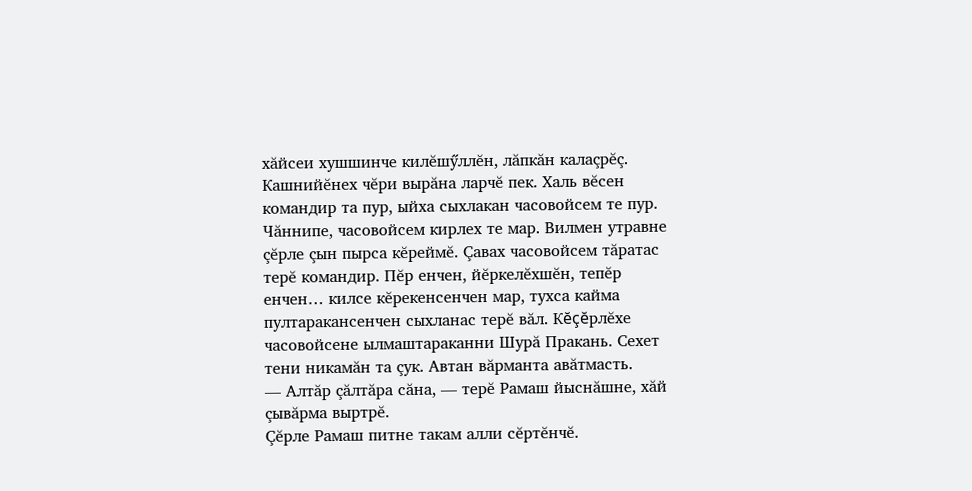хăйсеи хушшинче килĕшӳллĕн, лăпкăн калаçрĕç. Кашнийĕнех чĕри вырăна ларчĕ пек. Халь вĕсен командир та пур, ыйха сыхлакан часовойсем те пур. Чăннипе, часовойсем кирлех те мар. Вилмен утравне çĕрле çын пырса кĕреймĕ. Çавах часовойсем тăратас терĕ командир. Пĕр енчен, йĕркелĕхшĕн, тепĕр енчен… килсе кĕрекенсенчен мар, тухса кайма пултаракансенчен сыхланас терĕ вăл. Кĕçĕрлĕхе часовойсене ылмаштараканни Шурă Пракань. Сехет тени никамăн та çук. Автан вăрманта авăтмасть.
— Алтăр çăлтăра сăна, — терĕ Рамаш йыснăшне, хăй çывăрма выртрĕ.
Çĕрле Рамаш питне такам алли сĕртĕнчĕ.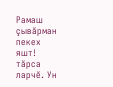Рамаш çывăрман пекех яшт! тăрса ларчĕ. Ун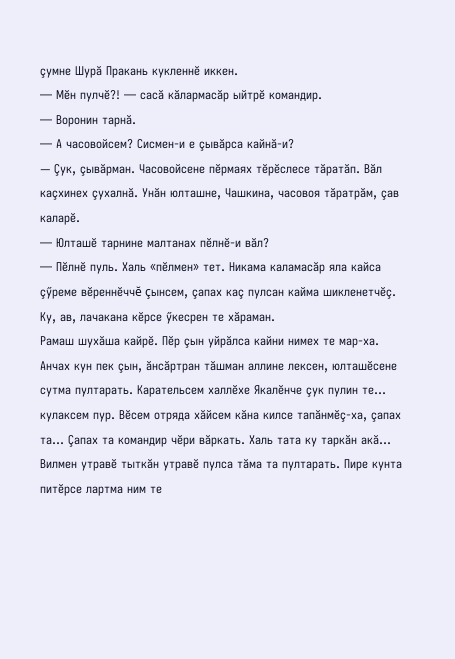çумне Шурă Пракань кукленнĕ иккен.
— Мĕн пулчĕ?! — сасă кăлармасăр ыйтрĕ командир.
— Воронин тарнă.
— А часовойсем? Сисмен-и е çывăрса кайнă-и?
— Çук, çывăрман. Часовойсене пĕрмаях тĕрĕслесе тăратăп. Вăл каçхинех çухалнă. Унăн юлташне, Чашкина, часовоя тăратрăм, çав каларĕ.
— Юлташĕ тарнине малтанах пĕлнĕ-и вăл?
— Пĕлнĕ пуль. Халь «пĕлмен» тет. Никама каламасăр яла кайса çӳреме вĕреннĕччĕ çынсем, çапах каç пулсан кайма шикленетчĕç. Ку, ав, лачакана кĕрсе ӳкесрен те хăраман.
Рамаш шухăша кайрĕ. Пĕр çын уйрăлса кайни нимех те мар-ха. Анчах кун пек çын, ăнсăртран тăшман аллине лексен, юлташĕсене сутма пултарать. Карательсем халлĕхе Якалĕнче çук пулин те… кулаксем пур. Вĕсем отряда хăйсем кăна килсе тапăнмĕç-ха, çапах та… Çапах та командир чĕри вăркать. Халь тата ку таркăн акă… Вилмен утравĕ тыткăн утравĕ пулса тăма та пултарать. Пире кунта питĕрсе лартма ним те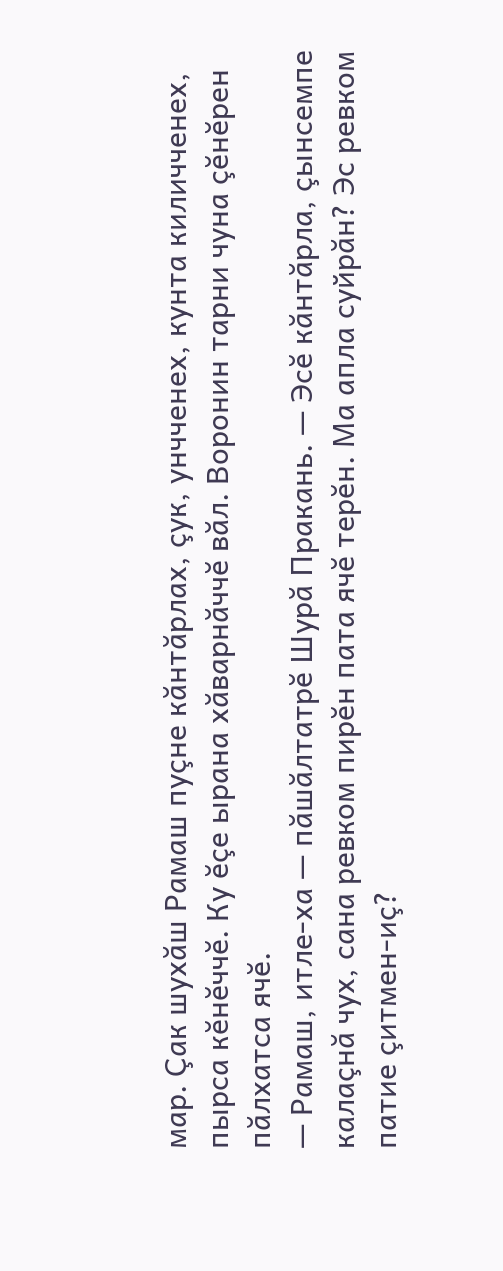мар. Çак шухăш Рамаш пуçне кăнтăрлах, çук, унчченех, кунта киличченех, пырса кĕнĕччĕ. Ку ĕçе ырана хăварнăччĕ вăл. Воронин тарни чуна çĕнĕрен пăлхатса ячĕ.
— Рамаш, итле-ха — пăшăлтатрĕ Шурă Пракань. — Эсĕ кăнтăрла, çынсемпе калаçнă чух, сана ревком пирĕн пата ячĕ терĕн. Ма апла суйрăн? Эс ревком патие çитмен-иç?